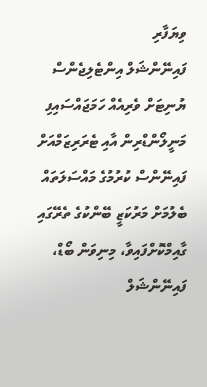ވިޔަފާރި
ފައިނޭންޝަލް އިންޓެލިޖެންސް ޔުނިޓަށް ވެރިއެއް ހަމަޖައްސައިފި
މަނީލޯންޑްރިން އާއި ޓެރަރިޒަމްއަށް ފައިނޭންސް ކުރުމުގެ މައްސަލަތައް ބެލުމަށް މަރުކަޒީ ބޭންކުގެ ތެރޭގައި ގާއިމްކޮށްފައިވާ، މިނިވަން ބޯޑް، ފައިނޭންޝަލް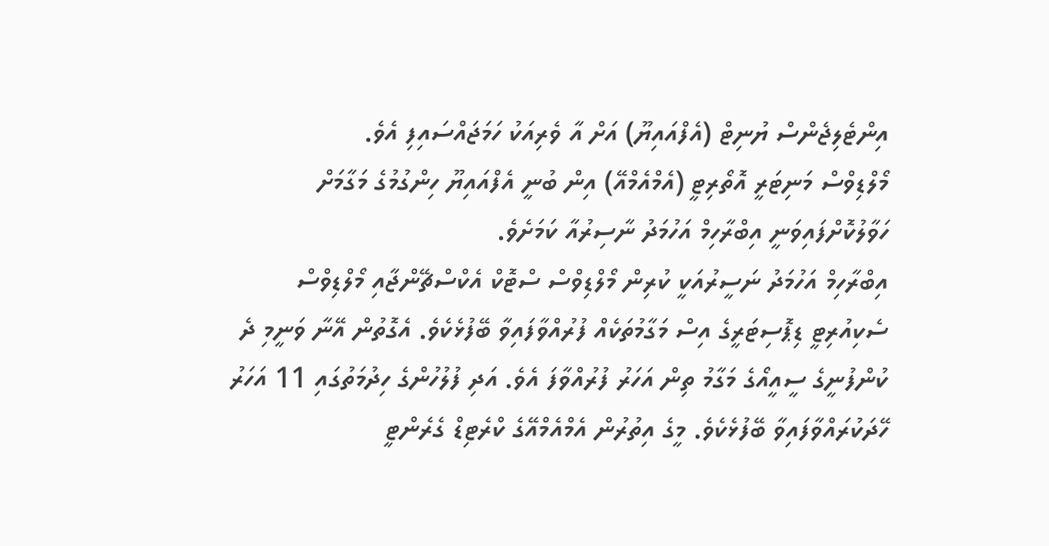އިންޓެލިޖެންސް ޔުނިޓް (އެފްއައިޔޫ) އަށް އާ ވެރިއަކު ހަމަޖައްސައިފި އެވެ.
މޯލްޑިވްސް މަނިޓަރީ އޮތޯރިޓީ (އެމްއެމްއޭ) އިން ބުނީ އެފްއައިޔޫ ހިންގުމުގެ މަގާމަށް ހަވާލުކޮށްފައިވަނީ އިބްރާހިމް އަހުމަދު ނާސިރުއާ ކަމަށެވެ.
އިބްރާހިމް އަހުމަދު ނަސީރުއަކީ ކުރިން މޯލްޑިވްސް ސްޓޮކް އެކްސްޗޭންޖާއި މޯލްޑިވްސް ސެކިއުރިޓީ ޑިޕޮސިޓަރީގެ އިސް މަގާމުތަކެއް ފުރުއްވާފައިވާ ބޭފުޅެކެވެ. އެގޮތުން އޭނާ ވަނީމި ދެ ކުންފުނީގެ ސީއީއޯގެ މަގާމު ތިން އަހަރު ފުރުއްވާފަ އެވެ. އަދި ފުލުހުންގެ ހިދުމަތުގައި 11 އަހަރު ހޭދަކުރައްވާފައިވާ ބޭފުޅެކެވެ. މީގެ އިތުރުން އެމްއެމްއޭގެ ކްރެޓިޑް ގެރެންޓީ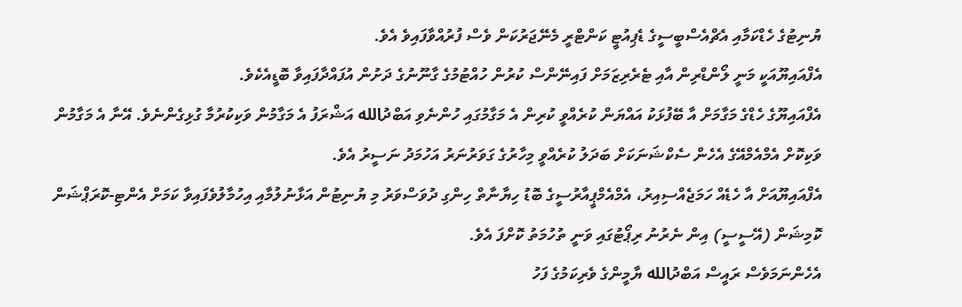ޔުނިޓުގެ ހެޑްކަމާއި އެޗްއެސްބީސީގެ ޑެޕިއުޓީ ކަންޓްރީ މެނޭޖަރުކަން ވެސް ފުރުއްވާފައިވެ އެވެ.
އެފްއައިޔޫއަކީ މަނީ ލޯންޑްރިން އާއި ޓެރެރިޒަމަށް ފައިނޭންސް ކުރުން ހުއްޓުމުގެ ގާނޫނުގެ ދަށުން އުފައްދާފައިވާ ބޮޑީއެކެވެ.
އެފްއައިޔޫގެ ހެޑްގެ މަގާމަށް އާ ބޭފުޅަކު އައްޔަން ކުރެއްވީ ކުރިން އެ މަގާމުގައި ހުންނެވި އަބްދުالله އަޝްރަފު އެ މަގާމުން ވަކިކުރުމާ ގުޅިގެންނެވެ. އޭނާ އެ މަގާމުން ވަކިކޮށް އެމްއެމްއޭގެ އެހެން ސެކްޝަނަކަށް ބަދަލު ކުރެއްވީ މިހާރުގެ ގަވަރުނަރު އަހުމަދު ނަސީރު އެވެ.
އެފްއައިޔޫއަށް އާ ހެޑެއް ހަމަޖެއްސިއިރު، އެމްއެމްޕީއާރުސީގެ ބޮޑު ހިޔާނާތް ހިންގި ދުވަސްވަރު މި ޔުނިޓުން އަޅާނުލުމާއި އިހުމާލުވެފައިވާ ކަމަށް އެންޓި-ކޮރަޕްޝަން ކޮމިޝަން (އޭސީސީ) އިން ނެރުނު ރިޕޯޓުގައި ވަނީ ތުހުމަތު ކޮށްފަ އެވެ.
އެހެންނަމަވެސް ރައީސް އަބްދުالله ޔާމީންގެ ވެރިކަމުގެ ފަހު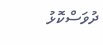ދުވަސްކޮޅު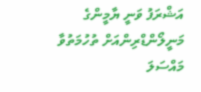އަޝްރަފު ވަނީ ޔާމީންގެ މަނީލޯންޑްރިންއަށް ތުހުމަތުވާ މައްސަލަ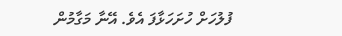ފުލުހަށް ހުށަހަޅާފަ އެވެ. އޭނާ މަގާމުން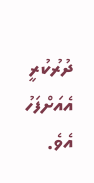ދުރުކުރީ އެއަށްފަހު އެވެ.